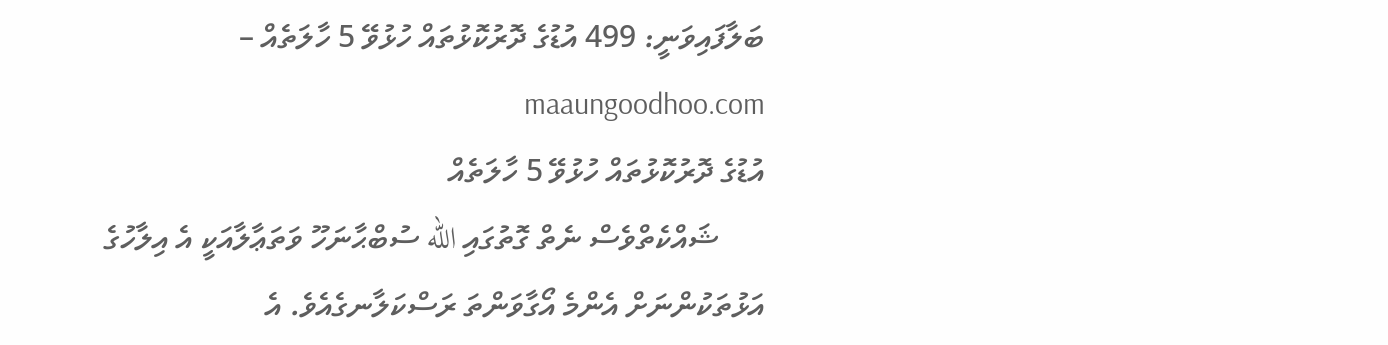ބަލާފައިވަނީ: 499 އުޑުގެ ދޮރުކޮޅުތައް ހުޅުވޭ 5 ހާލަތެއް – maaungoodhoo.com
އުޑުގެ ދޮރުކޮޅުތައް ހުޅުވޭ 5 ހާލަތެއް
      ޝައްކެތްވެސް ނެތް ގޮތުގައި الله ސުބްޙާނަހޫ ވަތަޢާލާއަކީ އެ އިލާހުގެ އަޅުތަކުންނަށް އެންމެ އޯގާވަންތަ ރަސްކަލާނގެއެވެ. އެ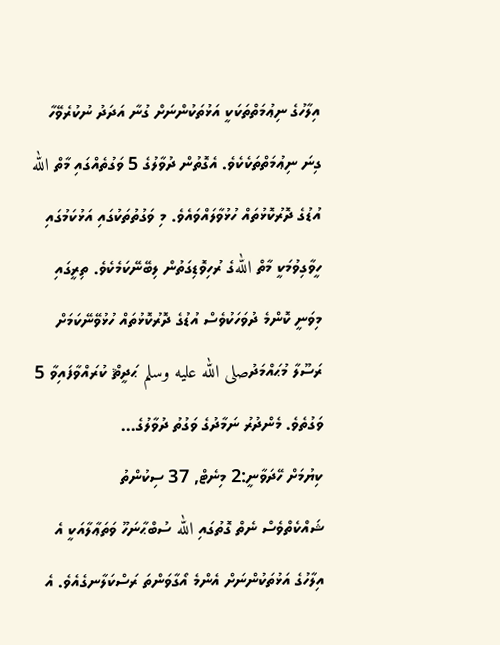އިލާހުގެ ނިޢުމަތްތަކަކީ އަޅުތަކުންނަށް ގުނާ އަދަދު ނުކުރެވޭހާ ގިނަ ނިޢުމަތްތަކެކެވެ. އެގޮތުން ދުވާލުގެ 5 ވަގުތެއްގައި މާތް الله އުޑުގެ ދޮރުކޮޅުތައް ހުޅުވާލައްވައެވެ. މި ވަގުތުތަކުގައި އަޅުކަމުގައި ހީވާގިވުމަކީ މާތް اللهގެ ރުހިވޮޑިގަތުން ލިބޭނޭކަމެކެވެ. ތިރީގައި މިވަނީ ކޮންމެ ދުވަހަކުވެސް އުޑުގެ ދޮރުކޮޅުތައް ހުޅުވޭނޭކަމަށް ރަސޫލާ މުޙައްމަދުصلى الله عليه وسلم ޙަދީޘް ކުރައްވާފައިވާ 5 ވަގުތެވެ. މެންދުރު ނަމާދުގެ ވަގުތު ދުވާލުގެ…
ކިޔުމަށް ހޭދަވާނީ:2 މިނެޓް, 37 ސިކުންތު
ޝައްކެތްވެސް ނެތް ގޮތުގައި الله ސުބްޙާނަހޫ ވަތަޢާލާއަކީ އެ އިލާހުގެ އަޅުތަކުންނަށް އެންމެ އޯގާވަންތަ ރަސްކަލާނގެއެވެ. އެ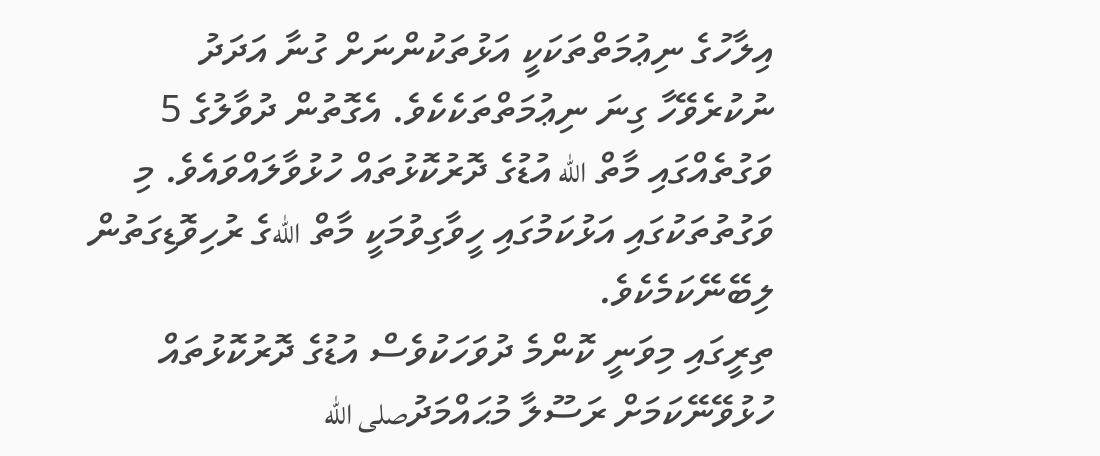އިލާހުގެ ނިޢުމަތްތަކަކީ އަޅުތަކުންނަށް ގުނާ އަދަދު ނުކުރެވޭހާ ގިނަ ނިޢުމަތްތަކެކެވެ. އެގޮތުން ދުވާލުގެ 5 ވަގުތެއްގައި މާތް الله އުޑުގެ ދޮރުކޮޅުތައް ހުޅުވާލައްވައެވެ. މި ވަގުތުތަކުގައި އަޅުކަމުގައި ހީވާގިވުމަކީ މާތް اللهގެ ރުހިވޮޑިގަތުން ލިބޭނޭކަމެކެވެ.
ތިރީގައި މިވަނީ ކޮންމެ ދުވަހަކުވެސް އުޑުގެ ދޮރުކޮޅުތައް ހުޅުވޭނޭކަމަށް ރަސޫލާ މުޙައްމަދުصلى الله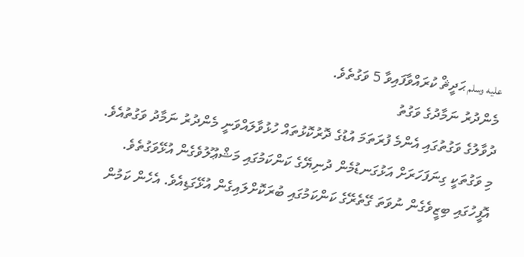عليه وسلم ޙަދީޘް ކުރައްވާފައިވާ 5 ވަގުތެވެ.
މެންދުރު ނަމާދުގެ ވަގުތު
ދުވާލުގެ ވަގުތުގައި އެންމެ ފުރަތަމަ އުޑުގެ ދޮރުކޮޅުތައް ހުޅުވާލައްވަނީ މެންދުރު ނަމާދު ވަގުތުއެވެ. މި ވަގުތަކީ ގިނަފަހަރަށް އަޅުގަނޑުމެން ދުނިޔޭގެ ކަންކަމުގައި މަޝްޢޫލުވެގެން އުޅޭވަގުތެވެ. އޮފީހުގައި ބިޒީވެގެން ނުވަތަ ގޭތެރޭގެ ކަންކަމުގައި ބުރަކޮށްލައިގެން އުޅޭގަޑިއެވެ. އެހެން ކަމުން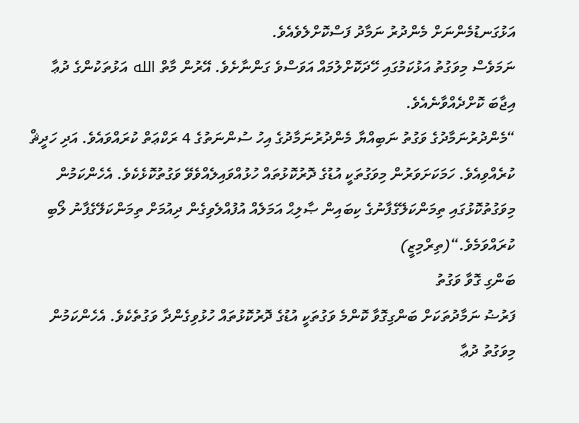އަޅުގަނޑުމެންނަށް މެންދުރު ނަމާދު ފަސްކޮށްލެވެއެވެ.
ނަމަވެސް މިވަގުތު އަޅުކަމުގައި ހޭދަކޮށްލުމައް އަވަސްވެ ގަންނާށެވެ. އޭރުން މާތް الله އަޅުތަކުންގެ ދުޢާ އިޖާބަ ކޮށްދެއްވާނެއެވެ.
“މެންދުރުނަމާދުގެ ވަގުތު ނަބިއްޔާ މެންދުރުނަމާދުގެ އިހު ސުންނަތުގެ 4 ރަކްޢަތް ކުރައްވައެވެ. އަދި ހަދީޘް ކުރެއްވިއެވެ. ހަމަކަށަވަރުން މިވަގުތަކީ އުޑުގެ ދޮރުކޮޅުތައް ހުޅުއްވައިލެއްވެވޭ ވަގުތުކޮޅެކެވެ. އެހެންކަމުން މިވަގުތުކޮޅުގައި ތިމަންކަލޭގެފާނުގެ ކިބައިން ޞާލިޙް އަމަލެއް އުފުއްލެވިގެން ދިއުމަށް ތިމަންކަލޭގެފާނު ލޯބި ކުރައްވަމެވެ.“(ތިރްމިޒީ)
ބަންގި ގޮވާ ވަގުތު
ފަރުޟު ނަމާދުތަކަށް ބަންގިގޮވާ ކޮންމެ ވަގުތަކީ އުޑުގެ ދޮރުކޮޅުތައް ހުޅުވިގެންދާ ވަގުތެކެވެ. އެހެންކަމުން މިވަގުތު ދުޢާ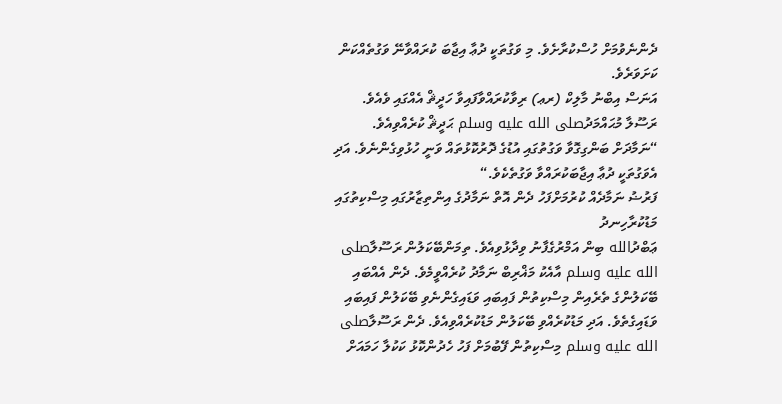ދެންނެވުމަށް ހުސްކުރާށެވެ. މި ވަގުތަކީ ދުޢާ އިޖާބަ ކުރައްވާނޭ ވަގުތެއްކަން ކަށަވަރެވެ.
އަނަސް އިބްނު މާލިކް (ރޢ) ރިވާކުރައްވާފައިވާ ހަދީޘް އެއްގައި ވެއެވެ.
ރަސޫލާ މުޙައްމަދުصلى الله عليه وسلم ޙަދީޘް ކުރެއްވިއެވެ.
“ނަމާދަށް ބަންގިގޮވާ ވަގުތުގައި އުޑުގެ ދޮރުކޮޅުތައް ވަނީ ހުޅުވިގެންނެވެ. އަދި އެވަގުތަކީ ދުޢާ އިޖާބަކުރައްވާ ވަގުތެކެވެ.“
ފަރުޟު ނަމާދެއް ކުރުމަށްފަހު ދެން އޮތް ނަމާދުގެ އިންތިޒާރުގައި މިސްކިތުގައި މަޑުކުރާހިނދު
ޢަބްދުالله ބިން އަމްރުގެފާނު ވިދާޅުވިއެވެ. ތިމަންބޭކަލުން ރަސޫލާصلى الله عليه وسلم އާއެކު މަޣްރިބް ނަމާދު ކުރެއްވީމެވެ. ދެން އެއްބައި ބޭކަލުންގެ ތެރެއިން މިސްކިތުން ފައިބައި ވަޑައިގެންނެވި ބޭކަލުން ފައިބައި ވަޑައިގެތެވެ. އަދި މަޑުކުރެއްވި ބޭކަލުން މަޑުކުރެއްވިއެވެ. ދެން ރަސޫލާصلى الله عليه وسلم މިސްކިތުން ފޭބުމަށް ފަހު ހެދުންކޮޅު ކަކުލާ ހަމައަށް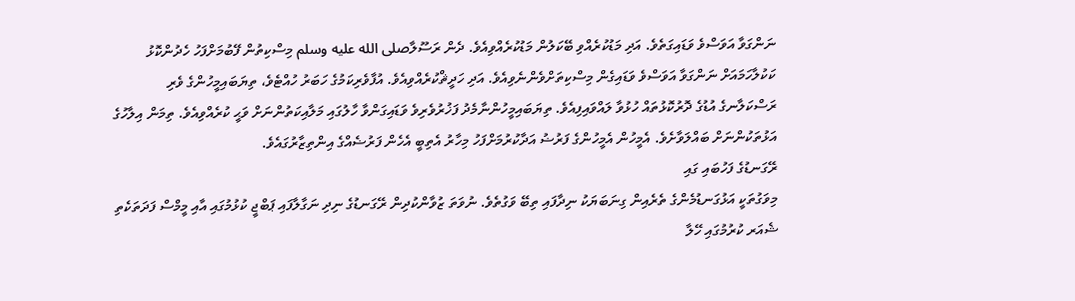ނަންގަވާ އަވަސްވެ ވަޑައިގަތެވެ. އަދި މަޑުކުރެއްވި ބޭކަލުން މަޑުކުރެއްވިއެވެ. ދެން ރަސޫލާصلى الله عليه وسلم މިސްކިތުން ފޭބުމަށްފަހު ހެދުންކޮޅު ކަކުލާހަމައަށް ނަންގަވާ އަވަސްވެ ވަޑައިގެން މިސްކިތަށްވެންނެވިއެވެ. އަދި ހަދީޘްކުރެއްވިއެވެ. އުފާވެރިކަމުގެ ހަބަރު ހުއްޓެވެ، ތިޔަބައިމީހުންގެ ވެރި ރަސްކަލާނގެ އުޑުގެ ދޮރުކޮޅުތައް ހުޅުވާ ލައްވައިފިއެވެ. ތިޔަބައިމީހުންނާމެދު ފަޚުރުވެރިވެ ވަޑައިގަންވާ ހާލުގައި މަލާއިކަތުންނަށް ވަޙީ ކުރެއްވިއެވެ. ތިމަން އިލާހުގެ އަޅުތަކުންނަށް ބައްލަވާށެވެ. އެމީހުން އެމީހުންގެ ފަރުޟު އަދާކުރުމަށްފަހު މިހާރު އެތިބީ އެހެން ފަރުޟެއްގެ އިންތިޒާރުގައެވެ.
ރޭގަނޑުގެ ފަހުބައި ގައި
މިވަގުތަކީ އަޅުގަނޑުމެންގެ ތެރެއިން ގިނަބަޔަކު ނިދާފައި ތިބޭ ވަގުތެވެ. ނުވަތަ ޒުވާންކުދިން ރޭގަނޑުގެ ނިދި ނަގާލާފައި ޕަބްޖީ ކުޅުމުގައި އާއި މީމްސް ފަދަތަކެތި ޝެއަރ ކުރުމުގައި ހޭލާ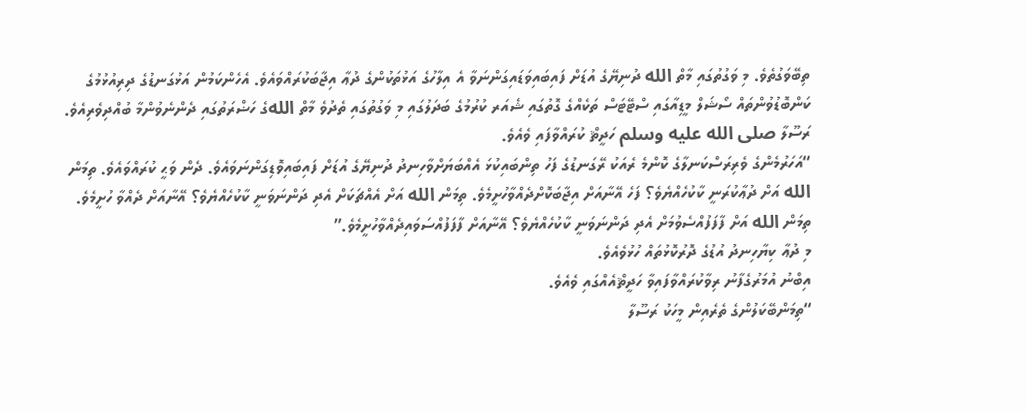ތިބޭވަގުތެވެ. މި ވަގުތުގައި މާތް الله ދުނިޔޭގެ އުޑަށް ފައިބައިވަޑައިގަންނަވާ އެ އިލާހުގެ އަޅުތަކުންގެ ދުޢާ އިޖާބަކުރައްވައެވެ. އެހެންކަމުން އަޅުގަނޑުގެ ދިރިއުޅުމުގެ ކަންބޮޑުވުންތައް ސޯޝަލް މީޑިއާގައި ސްޓޭޓަސް ތަކެއްގެ ގޮތުގައި ޝެއަރ ކުރުމުގެ ބަދަލުގައި މި ވަގުތުގައި ތެދުވެ މާތް اللهގެ ހަޟްރަތުގައި ދެންނެވުންމާ ބުއްދިވެރިއެވެ.
ރަސޫލާ صلى الله عليه وسلم ހަދީޘް ކުރައްވާފައި ވެއެވެ.
“އަހަރުމެންގެ ވެރިރަސްކަނލާގެ ކޮންމެ ރެއަކު ރޭގަނޑުގެ ފަހު ތިންބައިކުޅަ އެއްބަޔަށްވާހިނދު ދުނިޔޭގެ އުޑަށް ފައިބައިވޮޑިގަންނަވައެވެ. ދެން ވަޙީ ކުރައްވައެވެ. ތިމަން الله އަށް ދުޢާކުރަނީ ކާކުހެއްޔެވެ؟ ފަހެ އޭނާއަށް އިޖާބަކޮށްދެއްވާހުށީމެވެ. ތިމަން الله އަށް އެއްޗަކަށް އެދި ދަންނަވަނީ ކާކުހެއްޔެވެ؟ އޭނާއަށް ދެއްވާ ހުށީމެވެ. ތިމަން الله އަށް ފާފަފުއްސެވުމަށް އެދި ދަންނަވަނީ ކާކުހެއްޔެވެ؟ އޭނާއަށް ފާފަފުއްސަވައިދެއްވާހުށީމެވެ.”
މި ދުޢާ ކިޔާހިނދު އުޑުގެ ދޮރުކޮޅުތައް ހުޅުވެއެވެ.
އިބްނު އުމަރުގެފާނު ރިވާކުރައްވާފައިވާ ހަދީޘްއެއްގައި ވެއެވެ.
“ތިމަންބޭކަލުންގެ ތެރެއިން މީހަކު ރަސޫލާ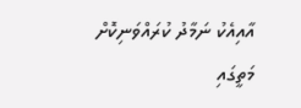އާއިއެކު ނަމާދު ކުރައްވަނިކޮށް މަތީގައި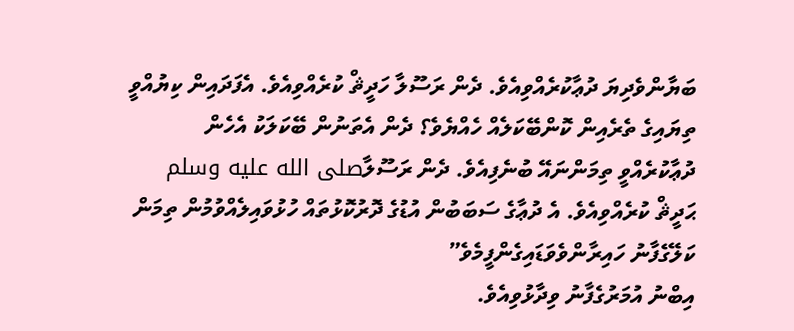ބަޔާންވެދިޔަ ދުޢާކުރެއްވިއެވެ. ދެން ރަސޫލާ ހަދީޘް ކުރެއްވިއެވެ. އެފަދައިން ކިޔުއްވީ ތިޔައިގެ ތެރެއިން ކޮންބޭކަލެއް ހެއްޔެވެ؟ ދެން އެތަނުން ބޭކަލަކު އެހެން ދުޢާކުރެއްވީ ތިމަންނައޭ ބުނެފިއެވެ. ދެން ރަސޫލާصلى الله عليه وسلم ޙަދީޘް ކުރެއްވިއެވެ. އެ ދުޢާގެ ސަބަބުން އުޑުގެ ދޮރުކޮޅުތައް ހުޅުވައިލެއްވުމުން ތިމަން ކަލޭގެފާނު ހައިރާންވެވަޑައިގެންފީމެވެ”
އިބްނު އުމަރުގެފާނު ވިދާޅުވިއެވެ.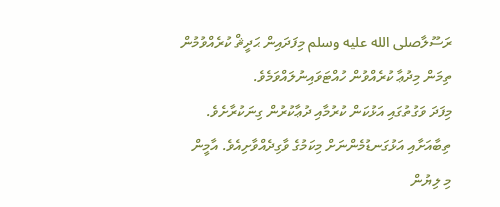ރަސޫލާصلى الله عليه وسلم މިފަދައިން ޙަދީޘް ކުރެއްވުމުން ތިމަން މިދުޢާ ކުރެއްވުން ހުއްޓަވައިނުލައްވަމެވެ.
މިފަދަ ވަގުތުގައި އަޅުކަން ކުރުމާއި ދުޢާކުރުން ގިނަކުރާށެވެ. ތިބާއަށާއި އަޅުގަނޑުމެންނަށް މިކަމުގެ ވާގިދެއްވާށިއެވެ. އާމީން
މި ލިޔުން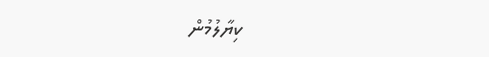ކިޔާލުމުން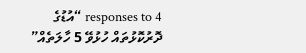4 responses to “އުޑުގެ ދޮރުކޮޅުތައް ހުޅުވޭ 5 ހާލަތެއް”